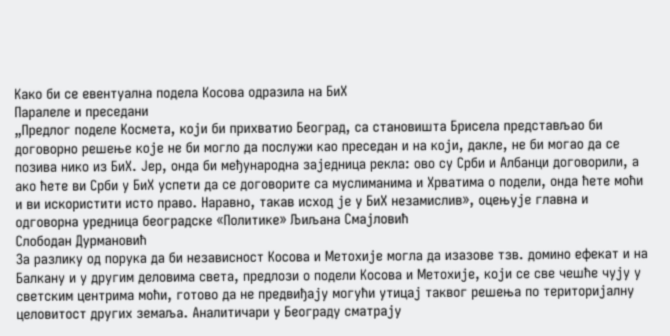Како би се евентуална подела Косова одразила на БиХ
Паралеле и преседани
„Предлог поделе Космета, који би прихватио Београд, са становишта Брисела представљао би договорно решење које не би могло да послужи као преседан и на који, дакле, не би могао да се позива нико из БиХ. Јер, онда би међународна заједница рекла: ово су Срби и Албанци договорили, а ако ћете ви Срби у БиХ успети да се договорите са муслиманима и Хрватима о подели, онда ћете моћи и ви искористити исто право. Наравно, такав исход је у БиХ незамислив», оцењује главна и одговорна уредница београдске «Политике» Љиљана Смајловић
Слободан Дурмановић
За разлику од порука да би независност Косова и Метохије могла да изазове тзв. домино ефекат и на Балкану и у другим деловима света, предлози о подели Косова и Метохије, који се све чешће чују у светским центрима моћи, готово да не предвиђају могући утицај таквог решења по територијалну целовитост других земаља. Аналитичари у Београду сматрају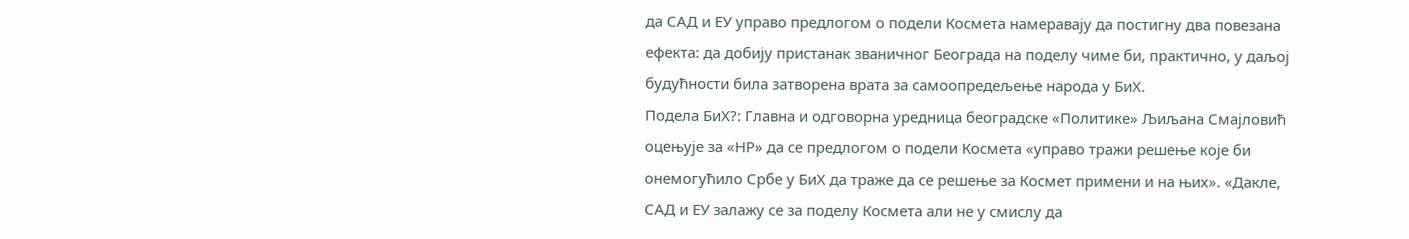да САД и ЕУ управо предлогом о подели Космета намеравају да постигну два повезана ефекта: да добију пристанак званичног Београда на поделу чиме би, практично, у даљој будућности била затворена врата за самоопредељење народа у БиХ.
Подела БиХ?: Главна и одговорна уредница београдске «Политике» Љиљана Смајловић оцењује за «НР» да се предлогом о подели Космета «управо тражи решење које би онемогућило Србе у БиХ да траже да се решење за Космет примени и на њих». «Дакле, САД и ЕУ залажу се за поделу Космета али не у смислу да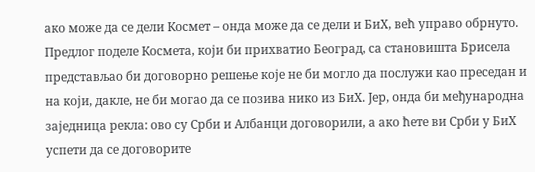ако може да се дели Космет – онда може да се дели и БиХ, већ управо обрнуто. Предлог поделе Космета, који би прихватио Београд, са становишта Брисела представљао би договорно решење које не би могло да послужи као преседан и на који, дакле, не би могао да се позива нико из БиХ. Јер, онда би међународна заједница рекла: ово су Срби и Албанци договорили, а ако ћете ви Срби у БиХ успети да се договорите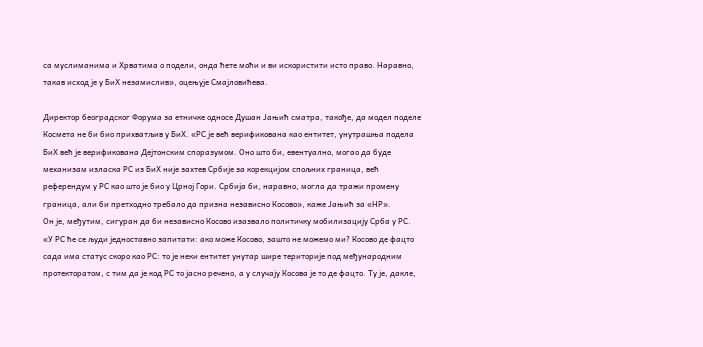са муслиманима и Хрватима о подели, онда ћете моћи и ви искористити исто право. Наравно, такав исход је у БиХ незамислив», оцењује Смајловићева.

Директор београдског Форума за етничке односе Душан Јањић сматра, такође, да модел поделе Космета не би био прихватљив у БиХ. «РС је већ верификована као ентитет, унутрашња подела БиХ већ је верификована Дејтонским споразумом. Оно што би, евентуално, могао да буде механизам изласка РС из БиХ није захтев Србије за корекцијом спољних граница, већ референдум у РС као што је био у Црној Гори. Србија би, наравно, могла да тражи промену граница, али би претходно требало да призна независно Косово», каже Јањић за «НР».
Он је, међутим, сигуран да би независно Косово изазвало политичку мобилизацију Срба у РС. «У РС ће се људи једноставно запитати: ако може Косово, зашто не можемо ми? Косово де фацто сада има статус скоро као РС: то је неки ентитет унутар шире територије под међународним протекторатом, с тим да је код РС то јасно речено, а у случају Косова је то де фацто. Ту је, дакле,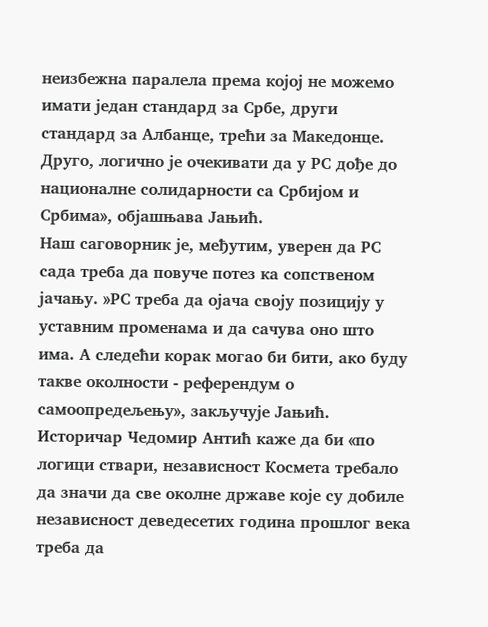неизбежна паралела према којој не можемо имати један стандард за Србе, други стандард за Албанце, трећи за Македонце. Друго, логично је очекивати да у РС дође до националне солидарности са Србијом и Србима», објашњава Јањић.
Наш саговорник је, међутим, уверен да РС сада треба да повуче потез ка сопственом јачању. »РС треба да ојача своју позицију у уставним променама и да сачува оно што има. А следећи корак могао би бити, ако буду такве околности - референдум о самоопредељењу», закључује Јањић.
Историчар Чедомир Антић каже да би «по логици ствари, независност Космета требало да значи да све околне државе које су добиле независност деведесетих година прошлог века треба да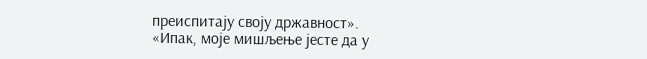преиспитају своју државност».
«Ипак, моје мишљење јесте да у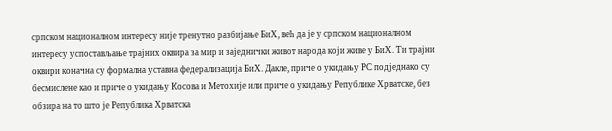српском националном интересу није тренутно разбијање БиХ, већ да је у српском националном интересу успостављање трајних оквира за мир и заједнички живот народа који живе у БиХ. Ти трајни оквири коначна су формална уставна федерализација БиХ. Дакле, приче о укидању РС подједнако су бесмислене као и приче о укидању Косова и Метохије или приче о укидању Републике Хрватске, без обзира на то што је Република Хрватска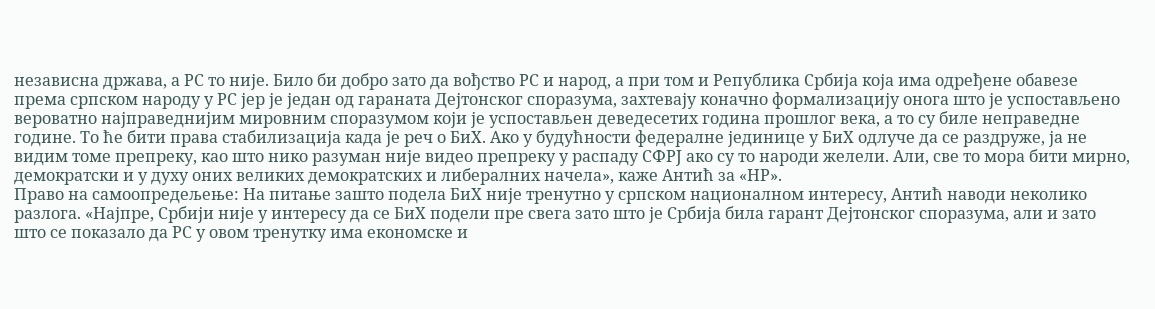независна држава, а РС то није. Било би добро зато да вођство РС и народ, а при том и Република Србија која има одређене обавезе према српском народу у РС јер је један од гараната Дејтонског споразума, захтевају коначно формализацију онога што је успостављено вероватно најправеднијим мировним споразумом који је успостављен деведесетих година прошлог века, а то су биле неправедне године. То ће бити права стабилизација када је реч о БиХ. Ако у будућности федералне јединице у БиХ одлуче да се раздруже, ја не видим томе препреку, као што нико разуман није видео препреку у распаду СФРЈ ако су то народи желели. Али, све то мора бити мирно, демократски и у духу оних великих демократских и либералних начела», каже Антић за «НР».
Право на самоопредељење: На питање зашто подела БиХ није тренутно у српском националном интересу, Антић наводи неколико разлога. «Најпре, Србији није у интересу да се БиХ подели пре свега зато што је Србија била гарант Дејтонског споразума, али и зато што се показало да РС у овом тренутку има економске и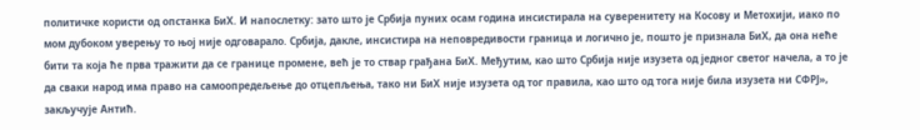политичке користи од опстанка БиХ. И напослетку: зато што је Србија пуних осам година инсистирала на суверенитету на Косову и Метохији, иако по мом дубоком уверењу то њој није одговарало. Србија, дакле, инсистира на неповредивости граница и логично је, пошто је признала БиХ, да она неће бити та која ће прва тражити да се границе промене, већ је то ствар грађана БиХ. Међутим, као што Србија није изузета од једног светог начела, а то је да сваки народ има право на самоопредељење до отцепљења, тако ни БиХ није изузета од тог правила, као што од тога није била изузета ни СФРЈ», закључује Антић.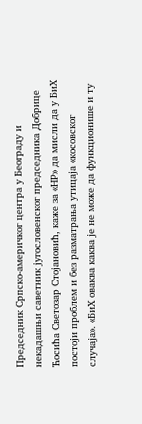Председник Српско-америчког центра у Београду и некадашњи саветник југословенског председника Добрице Ћосића Светозар Стојановић, каже за «НР» да мисли да у БиХ постоји проблем и без разматрања утицаја «косовског случаја». «БиХ оваква каква је не може да функционише и ту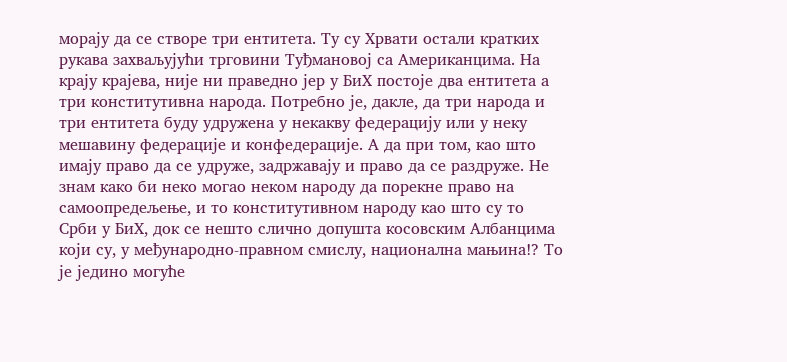морају да се створе три ентитета. Ту су Хрвати остали кратких рукава захваљујући трговини Туђмановој са Американцима. На крају крајева, није ни праведно јер у БиХ постоје два ентитета а три конститутивна народа. Потребно је, дакле, да три народа и три ентитета буду удружена у некакву федерацију или у неку мешавину федерације и конфедерације. А да при том, као што имају право да се удруже, задржавају и право да се раздруже. Не знам како би неко могао неком народу да порекне право на самоопредељење, и то конститутивном народу као што су то Срби у БиХ, док се нешто слично допушта косовским Албанцима који су, у међународно-правном смислу, национална мањина!? То је једино могуће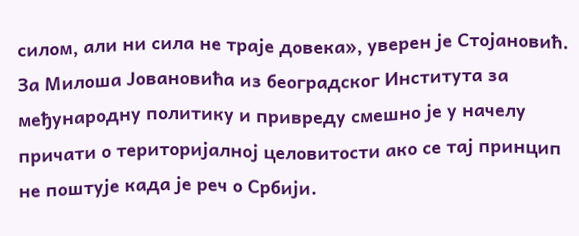силом, али ни сила не траје довека», уверен је Стојановић.
За Милоша Јовановића из београдског Института за међународну политику и привреду смешно је у начелу причати о територијалној целовитости ако се тај принцип не поштује када је реч о Србији.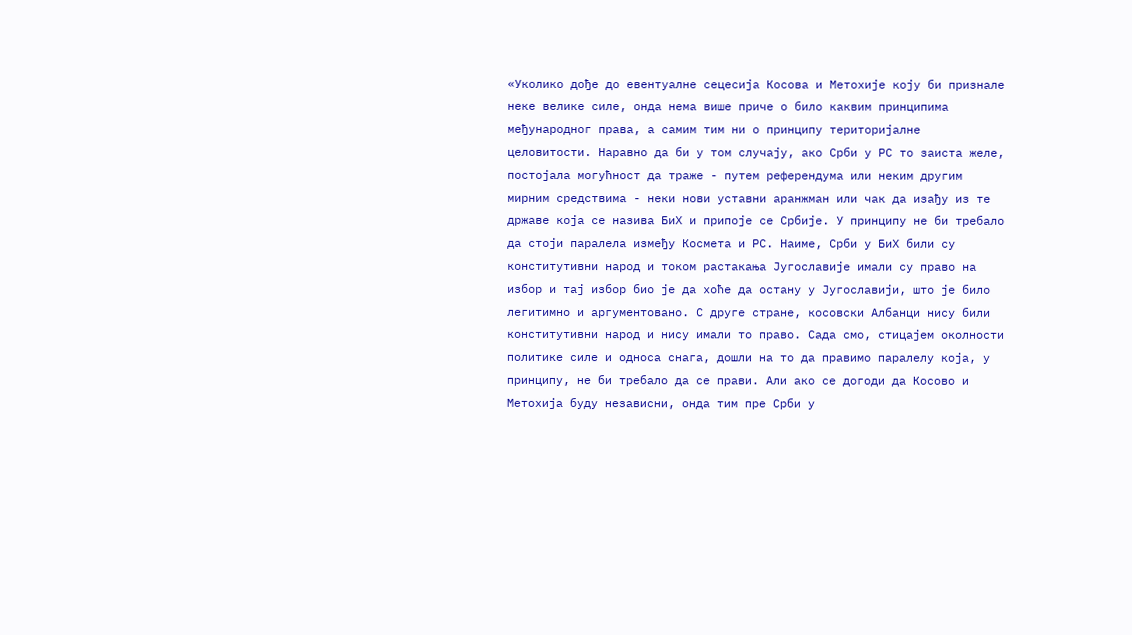«Уколико дође до евентуалне сецесија Косова и Метохије коју би признале неке велике силе, онда нема више приче о било каквим принципима међународног права, а самим тим ни о принципу територијалне целовитости. Наравно да би у том случају, ако Срби у РС то заиста желе, постојала могућност да траже - путем референдума или неким другим мирним средствима - неки нови уставни аранжман или чак да изађу из те државе која се назива БиХ и припоје се Србије. У принципу не би требало да стоји паралела између Космета и РС. Наиме, Срби у БиХ били су конститутивни народ и током растакања Југославије имали су право на избор и тај избор био је да хоће да остану у Југославији, што је било легитимно и аргументовано. С друге стране, косовски Албанци нису били конститутивни народ и нису имали то право. Сада смо, стицајем околности политике силе и односа снага, дошли на то да правимо паралелу која, у принципу, не би требало да се прави. Али ако се догоди да Косово и Метохија буду независни, онда тим пре Срби у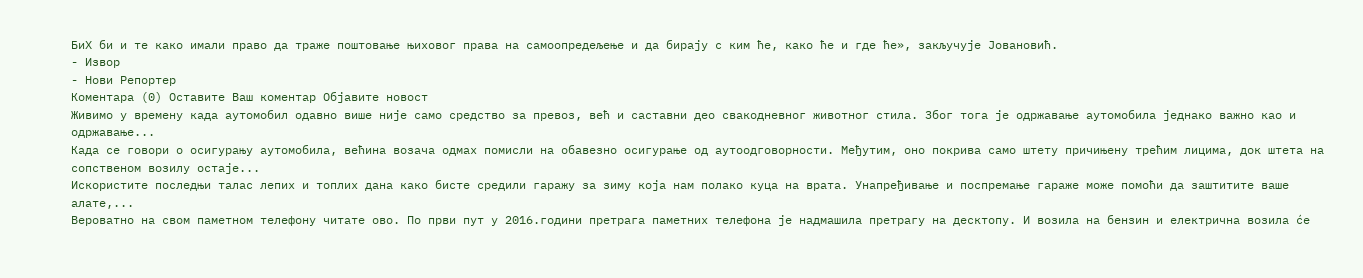БиХ би и те како имали право да траже поштовање њиховог права на самоопредељење и да бирају с ким ће, како ће и где ће», закључује Јовановић.
- Извор
- Нови Репортер
Коментара (0) Оставите Ваш коментар Објавите новост
Живимо у времену када аутомобил одавно више није само средство за превоз, већ и саставни део свакодневног животног стила. Због тога је одржавање аутомобила једнако важно као и одржавање...
Када се говори о осигурању аутомобила, већина возача одмах помисли на обавезно осигурање од аутоодговорности. Међутим, оно покрива само штету причињену трећим лицима, док штета на сопственом возилу остаје...
Искористите последњи талас лепих и топлих дана како бисте средили гаражу за зиму која нам полако куца на врата. Унапређивање и поспремање гараже може помоћи да заштитите ваше алате,...
Вероватно на свом паметном телефону читате ово. По први пут у 2016.години претрага паметних телефона је надмашила претрагу на десктопу. И возила на бензин и електрична возила ćе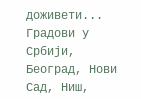доживети...
Градови у Србији, Београд, Нови Сад, Ниш,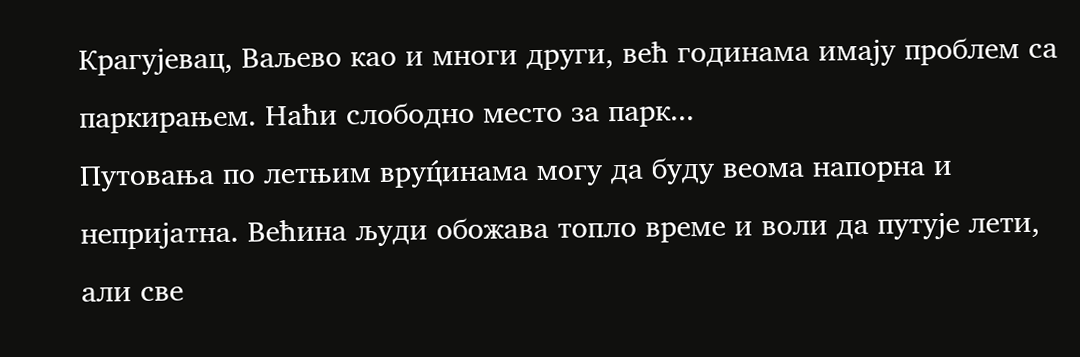Крагујевац, Ваљево као и многи други, већ годинама имају проблем са паркирањем. Наћи слободно место за парк...
Путовања по летњим вруц́инама могу да буду веома напорна и непријатна. Већина људи обожава топло време и воли да путује лети, али све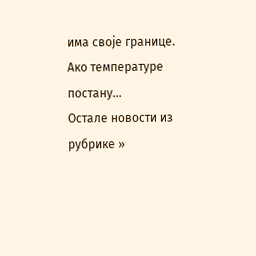има своје границе. Ако температуре постану...
Остале новости из рубрике »